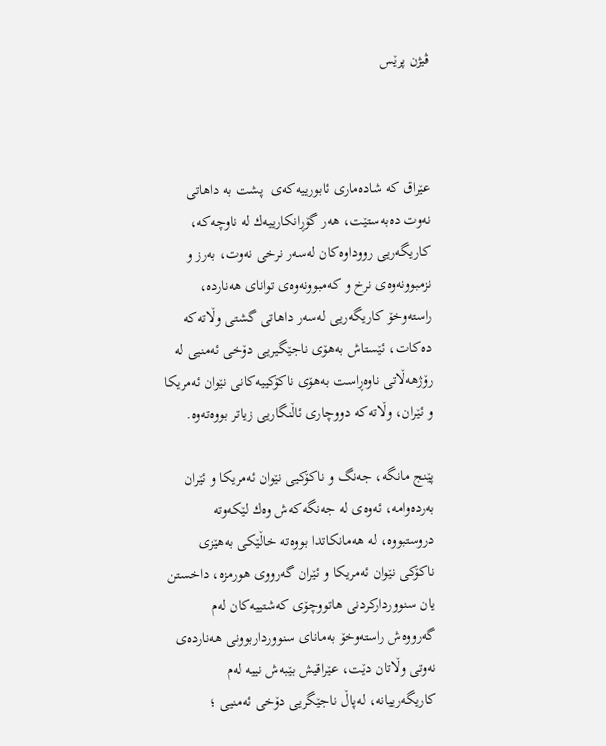ڤیژن پرێس



عێراق كه‌ شادەماری ئابورييه‌كه‌ى  پشت به‌ داهاتى نه‌وت ده‌به‌ستێت، هه‌ر گۆڕانكارييه‌ك له‌ ناوچه‌كه‌، كاريگه‌ريى رووداوه‌كان له‌سه‌ر نرخى نه‌وت، به‌رز و نزمبوونه‌وه‌ى نرخ و كه‌مبوونه‌وه‌ى تواناى هه‌نارده،‌ راسته‌وخۆ كاريگه‌ريى له‌سه‌ر داهاتى گشتى وڵاته‌كه‌ ده‌كات، ئێستاش به‌هۆى ناجێگيريى دۆخى ئه‌منيى له‌ رۆژهه‌ڵاتى ناوه‌ڕاست به‌هۆى ناكۆكييه‌كانى نێوان ئه‌مريكا و ئێران، وڵاته‌كه‌ دووچارى ئاڵنگاريى زياتر بووه‌ته‌وه‌.

پێنج مانگه‌، جه‌نگ و ناكۆكيى نێوان ئه‌مريكا و ئێران به‌رده‌وامه‌، ئه‌وه‌ى له‌ جه‌نگه‌كه‌ش وه‌ك لێكه‌وته‌ دروستبووه‌، له‌ هه‌مانكاتدا بووه‌ته‌ خاڵێكى به‌هێزى ناكۆكى نێوان ئه‌مريكا و ئێران گه‌رووى هورمزه‌، داخستن يان سنوورداركردنى هاتووچۆى كه‌شتييه‌كان له‌م گه‌رووه‌ش راسته‌وخۆ به‌ماناى سنوورداربوونى هه‌نارده‌ى نه‌وتى وڵاتان دێت، عێراقيش بێبه‌ش نييه‌ له‌م كاريگه‌رييانه‌، له‌پاڵ ناجێگريى دۆخى ئه‌منيى ؛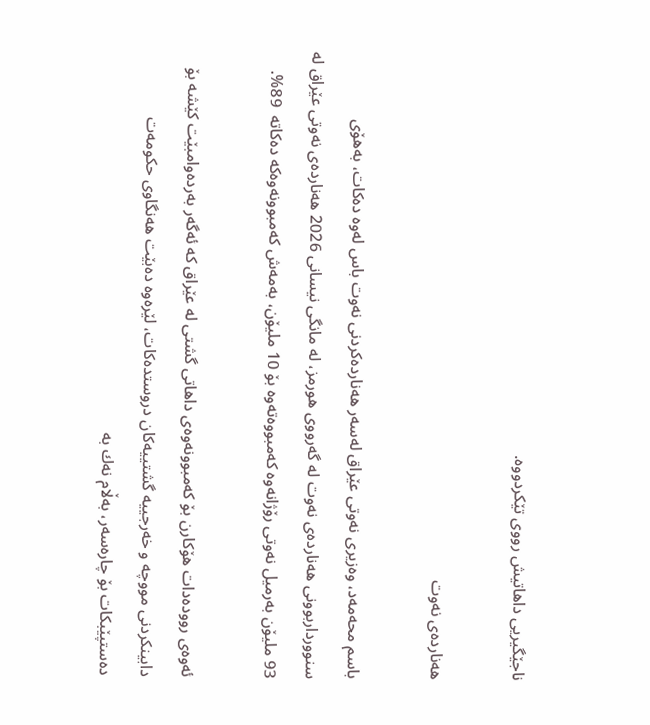ناجێگيريى داهاتيش رووى تێكردووه‌.

هەناردەی نەوت

باسم محه‌مه‌د، وه‌زيرى نه‌وتى عێراق لەسەر هەناردەکردنی نەوت باس لەوە دەکات‌، به‌هۆى سنوورداربوونى هه‌نارده‌ى نه‌وت له‌ گه‌رووى هورمز، لە مانگی نیسانی 2026 هه‌نارده‌ى نه‌وتى عێراق له‌ 93 مليۆن به‌رميل نه‌وتى رۆژانه‌وه‌ كه‌مبووه‌ته‌وه‌ بۆ 10 مليۆن، بەمەش کەمبوونەوەکە دەکاتە  89%.

ئەوەی روودەدات هۆكارن بۆ كه‌مبوونه‌وه‌ى داهاتى گشتى له‌ عێراق كه‌ ئه‌گه‌ر به‌رده‌وامبێت كێشه‌ بۆ دابينكردنى مووچه‌ و خه‌رجييه‌ گشتييه‌كان دروستده‌كات، لێره‌وه‌ ده‌بێت هه‌نگاوى حكومه‌ت ده‌ستپێبكات بۆ چاره‌سه‌ر، به‌ڵام نه‌ك به‌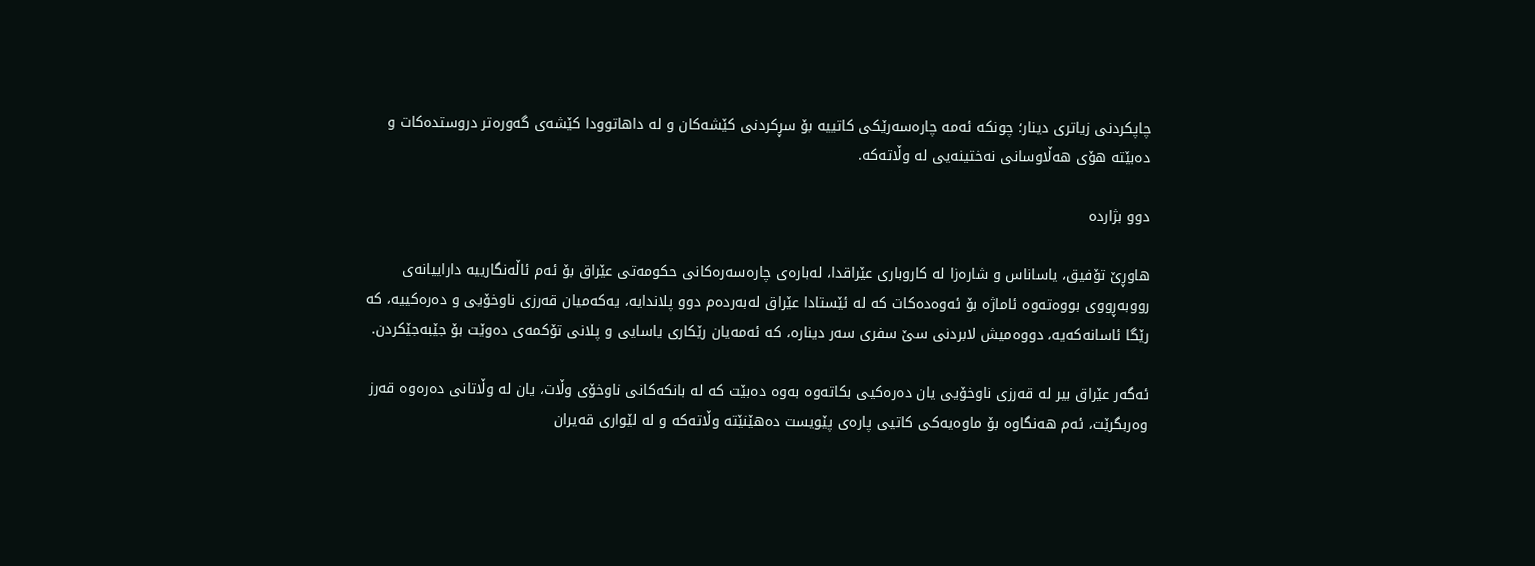چاپكردنى زياترى دينار؛ چونكه‌ ئه‌مه‌ چاره‌سه‌رێكى كاتييه‌ بۆ سڕكردنى كێشه‌كان و له‌ داهاتوودا كێشه‌ى گه‌وره‌تر دروستده‌كات و ده‌بێته‌ هۆى هه‌ڵاوسانى نه‌ختينه‌يى له‌ وڵاته‌كه‌.

دوو بژاردە

هاوڕێ تۆفيق، یاساناس و شارەزا لە کاروباری عێراقدا، له‌باره‌ى چاره‌سه‌ره‌كانى حكومه‌تى عێراق بۆ ئه‌م ئاڵه‌نگارييه‌ داراييانه‌ى رووبه‌ڕووى بووه‌ته‌وه‌ ئاماژه‌ بۆ ئه‌وه‌ده‌كات كه‌ له‌ ئێستادا عێراق له‌به‌رده‌م دوو پلاندايه‌، يه‌كه‌ميان قه‌رزى ناوخۆيى و ده‌ره‌كييه‌، كه‌ رێگا ئاسانه‌كه‌يه‌، دووه‌ميش لابردنى سێ سفرى سه‌ر ديناره‌، كه‌ ئه‌مه‌يان رێكارى ياسايى و پلانى تۆكمه‌ی ده‌وێت بۆ جێبه‌جێكردن.

ئه‌گه‌ر عێراق بير له‌ قه‌رزى ناوخۆيى يان ده‌ره‌كيى بكاته‌وه‌ به‌وه‌ ده‌بێت كه‌ له‌ بانكه‌كانى ناوخۆى وڵات، يان له‌ وڵاتانى ده‌ره‌وه‌ قه‌رز وه‌ربگرێت، ئه‌م هه‌نگاوه‌ بۆ ماوه‌يه‌كى كاتيى پاره‌ى پێويست ده‌هێنێته‌ وڵاته‌كه‌ و له‌ لێوارى قه‌يران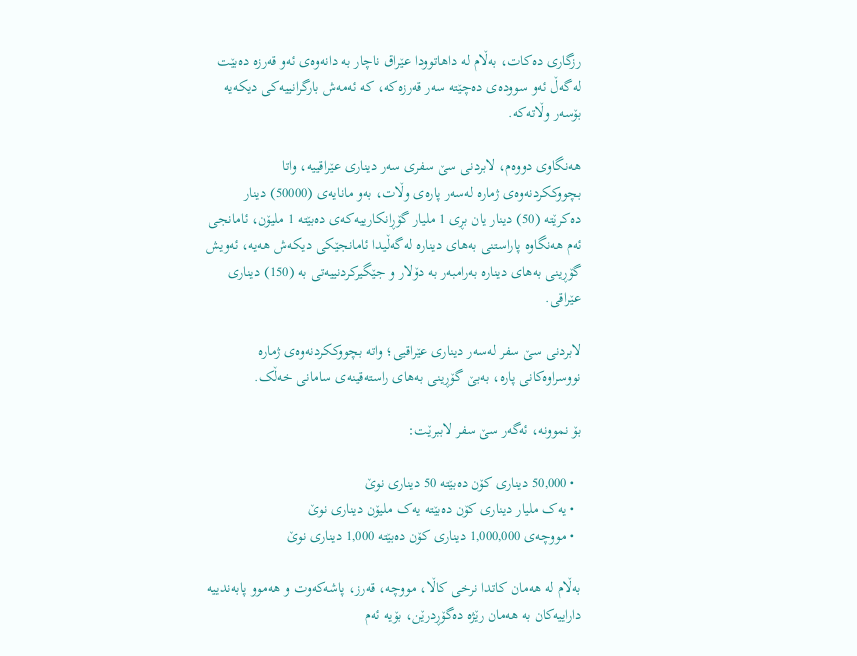رزگارى ده‌كات، به‌ڵام له‌ داهاتوودا عێراق ناچار به‌ دانه‌وه‌ى ئه‌و قه‌رزه‌ ده‌بێت له‌گه‌ڵ ئه‌و سووده‌ى ده‌چێته‌ سه‌ر قه‌رزه‌كه‌، كه‌ ئه‌مه‌ش بارگرانييه‌كى ديكه‌يه‌ بۆسه‌ر وڵاته‌كه‌.

هه‌نگاوى دووه‌م، لابردنى سێ سفرى سه‌ر دينارى عێراقييه‌، واتا بچووككردنه‌وه‌ى ژماره‌ له‌سه‌ر پاره‌ى وڵات، به‌و مانايه‌ى (50000) دينار ده‌كرێته‌ (50) دينار يان بڕى 1 مليار گۆڕانكارييه‌كه‌ى ده‌بێته‌ 1 مليۆن، ئامانجى ئه‌م هه‌نگاوه‌ پاراستنى به‌هاى ديناره‌ له‌گه‌ڵيدا ئامانجێكى ديكه‌ش هه‌يه‌، ئه‌ويش گۆڕينى به‌هاى ديناره‌ به‌رامبه‌ر به‌ دۆلار و جێگيركردنييه‌تى به‌ (150) دينارى عێراقى.

لابردنی سێ سفر لەسەر دیناری عێراقیی؛ واتە بچووککردنەوەی ژمارە نووسراوەکانی پارە، بەبێ گۆڕینی بەهای راستەقینەی سامانی خەڵک.

بۆ نموونە، ئەگەر سێ سفر لاببرێت:

  • 50,000 دیناری کۆن دەبێتە 50 دیناری نوێ
  • یەک ملیار دیناری کۆن دەبێتە یەک ملیۆن دیناری نوێ
  • مووچەی 1,000,000 دیناری کۆن دەبێتە 1,000 دیناری نوێ

بەڵام لە هەمان کاتدا نرخی کاڵا، مووچە، قەرز، پاشەکەوت و هەموو پابەندییە داراییەکان بە هەمان رێژە دەگۆڕدرێن، بۆیە ئەم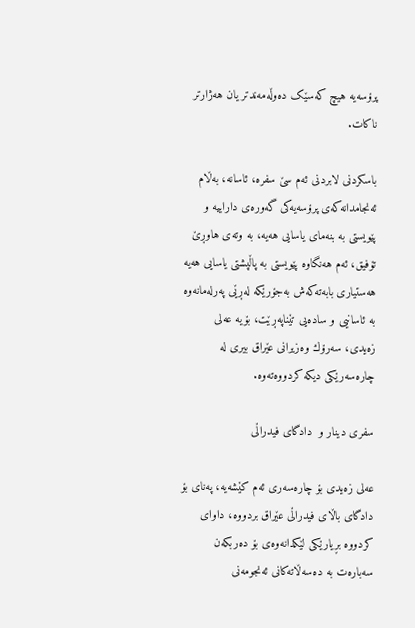پرۆسەیە هیچ کەسێک دەوڵەمەندتر یان هەژارتر ناکات.

باسكردنى لابردنى ئه‌م سێ سفره‌، ئاسانه‌، به‌ڵام ئه‌نجامدانه‌كه‌ى پرۆسه‌يه‌كى گه‌وره‌ى داراييه‌ و پێويستى به‌ بنه‌ماى ياسايى هه‌يه‌، به‌ وته‌ى هاوڕێ تۆفيق، ئه‌م هه‌نگاوه‌ پێويستى به‌ پاڵپشتى ياسايى هه‌يه‌ هه‌ستيارى بابه‌ته‌كه‌ش به‌جۆرێكه‌ له‌ڕێى په‌رله‌مانه‌وه‌ به‌ ئاسانيى و ساده‌يى تێناپه‌ڕێت، بۆيه‌ عه‌لى زه‌يدى، سه‌رۆك وه‌زيرانى عێراق بيرى له‌ چاره‌سه‌رێكى ديكه‌ كردووه‌ته‌وه‌.

سفری دینار و  دادگاى فيدراڵى

عه‌لى زه‌يدى بۆ چاره‌سه‌رى ئه‌م كێشه‌يه‌، په‌ناى بۆ دادگاى باڵاى فيدراڵى عێراق بردووه‌، داواى كردووه‌ بڕيارێكى لێكدانه‌وه‌ى بۆ ده‌ربكه‌ن سه‌باره‌ت به‌ ده‌سه‌ڵاته‌كانى ئه‌نجومه‌نى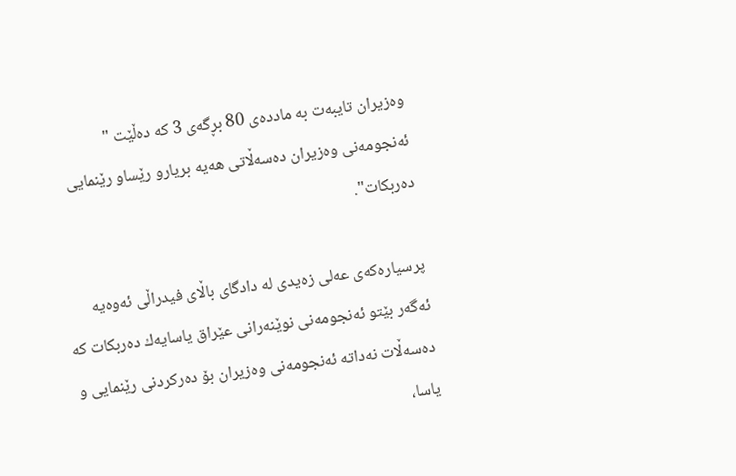وه‌زيران تايبه‌ت به‌ مادده‌ى 80 بڕگه‌ى 3 كه‌ ده‌ڵێت " ئەنجومەنی وەزیران دەسەڵاتی هەیە بریارو رێساو رێنمایی دەربکات".

پرسياره‌كه‌ى عه‌لى زه‌يدى له‌ دادگاى باڵاى فيدراڵى ئه‌وه‌يه‌ ئه‌گه‌ر بێتو ئه‌نجومه‌نى نوێنه‌رانى عێراق ياسايه‌ك ده‌ربكات كه‌ ده‌سه‌ڵات نه‌داته‌ ئه‌نجومه‌نى وه‌زيران بۆ ده‌ركردنى رێنمايى و ياسا،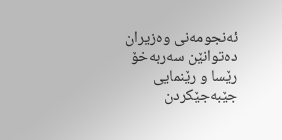ئه‌نجومه‌نى وه‌زيران ده‌توانێن سه‌ربه‌خۆ رێسا و رێنمايى جێبه‌جێكردن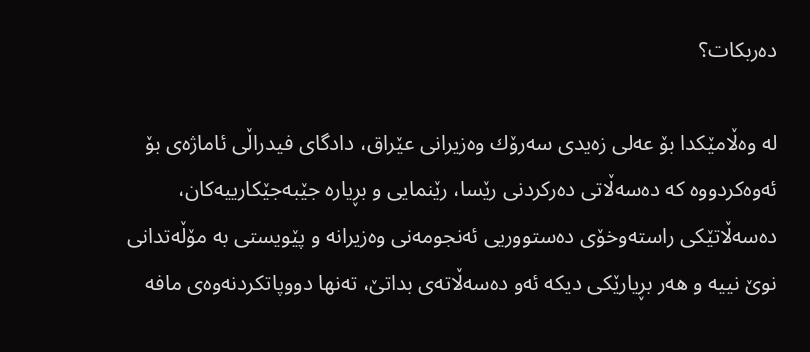ده‌ربكات؟

له‌ وه‌ڵامێكدا بۆ عه‌لى زه‌يدى سه‌رۆك وه‌زيرانى عێراق، دادگاى فيدراڵى ئاماژه‌ى بۆ ئه‌وه‌كردووه‌ كه‌ دەسەڵاتی دەرکردنی رێسا، رێنمایی و بڕیارە جێبەجێکارییەکان، دەسەڵاتێکی راستەوخۆی دەستووریی ئەنجومەنی وەزیرانە و پێويستى به‌ مۆڵه‌تدانى نوێ نييه‌ و هه‌ر بڕيارێكى ديكه‌ ئه‌و ده‌سه‌ڵاته‌ى بداتێ، ته‌نها دووپاتكردنه‌وه‌ى مافه‌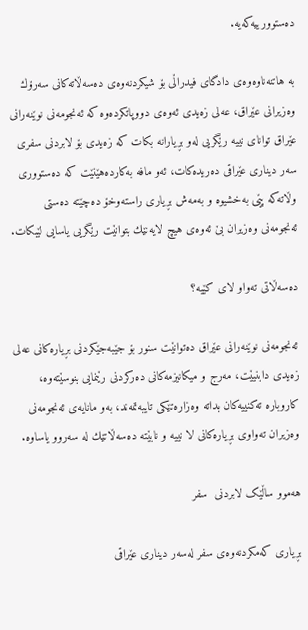ده‌ستوورييه‌كه‌يه‌.

به‌ هاتنه‌ناوه‌وه‌ى دادگاى فيدراڵى بۆ شيكردنه‌وه‌ى ده‌سه‌ڵاته‌كانى سه‌رۆك وه‌زيرانى عێراق، عه‌لى زه‌يدى ئه‌وه‌ى دووپاتكرده‌وه‌ كه‌ ئه‌نجومه‌نى نوێنه‌رانى عێراق تواناى نييه‌ رێگريى له‌و بڕيارانه‌ بكات كه‌ زه‌يدى بۆ لابردنى سفرى سه‌ر دينارى عێراقى ده‌ريده‌كات، ئه‌و مافه‌ به‌كارده‌هێنێت كه‌ ده‌ستوورى وڵاته‌كه‌ پێى به‌خشيوه‌ و به‌مه‌ش بڕيارى راسته‌وخۆ ده‌چێته‌ ده‌ستى ئه‌نجومه‌نى وه‌زيران بێ ئه‌وه‌ى هيچ لايه‌نێك بتوانێت رێگريى ياسايى لێبكات.

دەسەڵاتی تەواو لای کێیە؟

ئه‌نجومه‌نى نوێنه‌رانى عێراق ده‌توانێت سنور بۆ جێبه‌جێكردنى بڕياره‌كانى عه‌لى زه‌يدى دابنيێت، مه‌رج و ميكانيزمه‌كانى ده‌ركردنى رێنمايى بنوسێته‌وه‌، كاروباره‌ ته‌كنييه‌كان بداته‌ وه‌زاره‌تێكى تايبه‌تمه‌ند، به‌و مانايه‌ى ئه‌نجومه‌نى وه‌زيران ته‌واوى بڕياره‌كانى لا نييه‌ و نابێته‌ ده‌سه‌ڵاتێك له‌ سه‌روو ياساوه‌.

هەموو ساڵێک لابردنى  سفر ‌

بڕيارى كه‌مكردنه‌وه‌ى سفر له‌سه‌ر دينارى عێراقى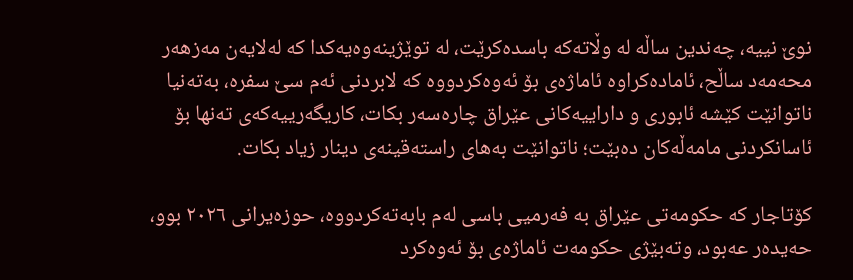نوێ نييه‌، چه‌ندين ساڵه‌ له‌ وڵاته‌كه‌ باسده‌كرێت، له‌ توێژينه‌وه‌يه‌كدا كه‌ له‌لايه‌ن مه‌زهه‌ر محه‌مه‌د ساڵح، ئاماده‌كراوه‌ ئاماژه‌ى بۆ ئه‌وه‌كردووه‌ كه‌ لابردنى ئه‌م سێ سفره‌، به‌ته‌نيا ناتوانێت كێشه‌ ئابورى و داراييه‌كانى عێراق چاره‌سه‌ر بكات، كاريگه‌رييه‌كه‌ى ته‌نها بۆ ئاسانكردنى مامه‌ڵه‌كان ده‌بێت؛ ناتوانێت به‌هاى راسته‌قينه‌ى دينار زياد بكات.

كۆتاجار كه‌ حكومه‌تى عێراق به‌ فه‌رميى باسى له‌م بابه‌ته‌كردووه‌، حوزه‌يرانى ٢٠٢٦ بوو، حه‌يده‌ر عه‌بود، وته‌بێژى حكومه‌ت ئاماژه‌ى بۆ ئه‌وه‌كرد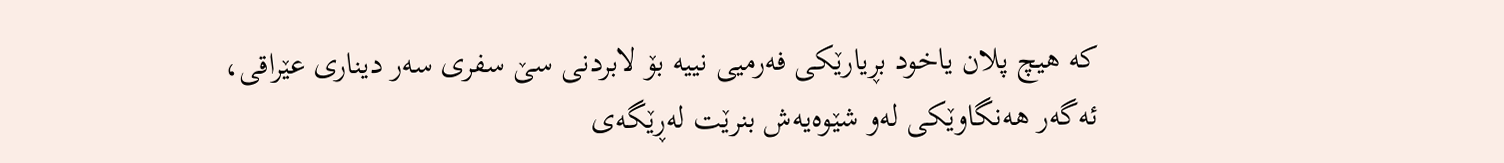كه‌ هيچ پلان ياخود بڕيارێكى فه‌رميى نييه‌ بۆ لابردنى سێ سفرى سه‌ر ديناری عێراقی، ئه‌گه‌ر هه‌نگاوێكى له‌و شێوه‌يه‌ش بنرێت له‌ڕێگه‌ى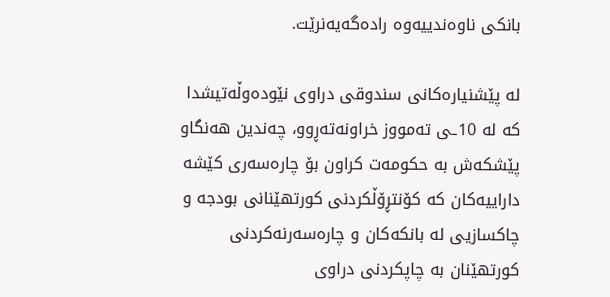بانكى ناوه‌ندييه‌وه‌ راده‌گه‌يه‌نرێت.

له‌ پێشنياره‌كانى سندوقى دراوى نێوده‌وڵه‌تيشدا كه‌ له‌ 10ـى ته‌مووز خراونه‌ته‌ڕوو، چه‌ندين هه‌نگاو پێشكه‌ش به‌ حكومه‌ت كراون بۆ چاره‌سه‌رى كێشه‌ داراييه‌كان كه‌ كۆنتڕۆڵكردنى كورتهێنانى بودجه‌ و چاكسازيى له‌ بانكه‌كان و چاره‌سه‌رنه‌كردنى كورتهێنان به‌ چاپكردنى دراوى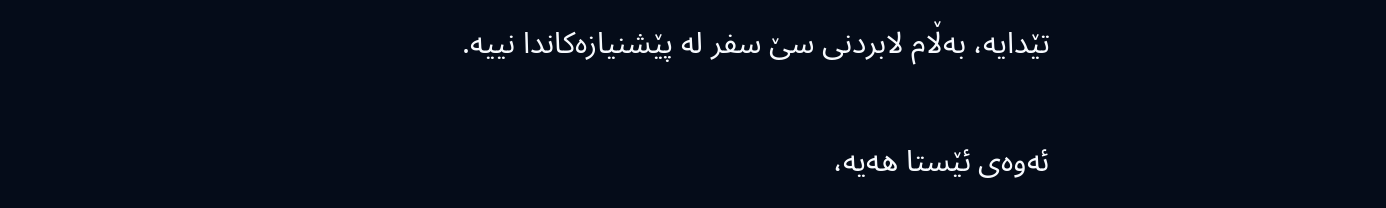تێدايه‌، به‌ڵام لابردنى سێ سفر له‌ پێشنيازه‌كاندا نييه‌.

ئه‌وه‌ى ئێستا هه‌يه‌،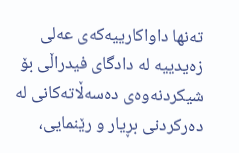ته‌نها داواكارييه‌كه‌ى عه‌لى زه‌يدييه‌ له‌ دادگاى فيدراڵى بۆ شيكردنه‌وه‌ى ده‌سه‌ڵاته‌كانى له‌ ده‌ركردنى بڕيار و رێنمايى،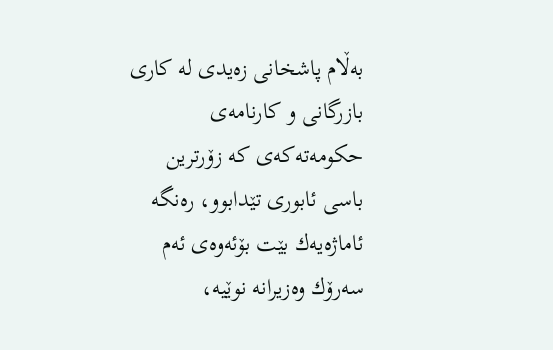به‌ڵام پاشخانى زه‌يدى له‌ كارى بازرگانى و كارنامه‌ى حكومه‌ته‌كه‌ى كه‌ زۆرترين باسى ئابورى تێدابوو، ره‌نگه‌ ئاماژه‌يه‌ك بێت بۆئه‌وه‌ى ئه‌م سه‌رۆك وه‌زيرانه‌ نوێيه‌،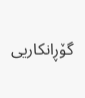گۆڕانكاريى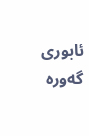ئابورى گه‌وره‌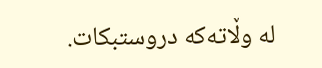له‌ وڵاته‌كه‌ دروستبكات.